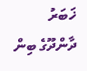ޚަބަރު
ދާންދޫގެ ބިން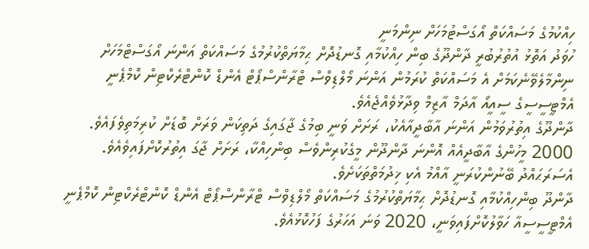ހިއްކުމުގެ މަސައްކަތް އޯގަސްޓުމަހަށް ނިންމަނީ
ހުވަދު އަތޮޅު އުތުރުބުރީ ދާންދޫގެ ބިން ހިއްކުމާއި ގޮނޑުދޮށް ޙިމާޔަތްކުރުމުގެ މަސައްކަތް އަންނަ އޯގަސްޓްމަހަށް ނިންމާލެވޭނެކަމަށް އެ މަސައްކަތް ކުރަމުން އަންނަ މޯލްޑިވްސް ޓްރާންސްޕޯޓް އެންޑް ކޮންޓްރެކްޓިން ކޮމްޕެނީ އެމްޓީސީސީގެ ސީއީއޯ އާދަމް އާޒިމް ވިދާޅުވެއްޖެއެވެ.
ދާންދޫގެ އިތުރުވަމުން އަންނަ އާބާދީއާއެކު، ރަށަށް ވަނީ ބިމުގެ ޖާގައިގެ ދަތިކަން ވަރަށް ބޮޑަށް ކުރިމަތިވެފައެވެ. 2000 މީހުންގެ އާބާދީއެއް އޮންނަ ދާންދޫން މީގެކުރިންވެސް ބިންހިއްކާ، ރަށަށް ޖާގަ އިތުރުކޮށްފައިވެއެވެ. އެސަރަޙައްދު ބޭނުންކުރަނީ އާއްމު އެކި ޚިދުމަތްތަކަށެވެ.
ދާންދޫ ބިންހިއްކުމާއި ގޮނޑުދޮށް ޙިމާޔަތްކުރުމުގެ މަސައްކަތް މޯލްޑިވްސް ޓްރާންސްޕޯޓް އެންޑް ކޮންޓްރެކްޓިން ކޮމްޕެނީ އެމްޓީސީސީއާ ހަވާލުކޮށްފައިވަނީ، 2020 ވަނަ އަހަރުގެ ފަހުކޮޅުއެވެ.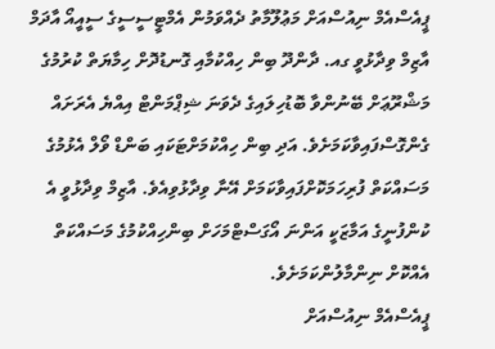ޕީއެސްއެމް ނިއުސްއަށް މަޢުލޫމާތު ދެއްވަމުން އެމްޓީސީސީގެ ސީއީއޯ އާދަމް އާޒިމް ވިދާޅުވީ ގއ. ދާންދޫ ބިން ހިއްކުމާއި ގޮނޑުދޮށް ހިމާޔަތް ކުރުމުގެ މަޝްރޫޢަށް ބޭނުންވާ ބޮޑުހިލައިގެ ދެވަނަ ޝިޕްމަންޓް އިއްޔެ އެރަށައް ގެންގޮސްފައިވާކަމަށެވެ. އަދި ބިން ހިއްކުމަށްޓަކައި ބަންޑް ވޯލް އެޅުމުގެ މަސައްކަތް ފުރިހަމަކޮށްފައިވާކަމަށް އޭނާ ވިދާޅުވިއެވެ. އާޒިމް ވިދާޅުވީ އެ ކުންފުނީގެ އަމާޒަކީ އަންނަ އޯގަސްޓްމަހަށް ބިންހިއްކުމުގެ މަސައްކަތް އެއްކޮށް ނިންމާލުންކަމަށެވެ.
ޕީއެސްއެމް ނިއުސްއަށް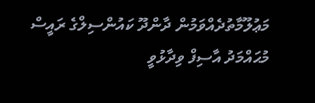މަޢުލޫމާތުދެއްވަމުން ދާންދޫ ކައުންސިލްގެ ރައީސް މުޙައްމަދު އާސިފް ވިދާޅުވީ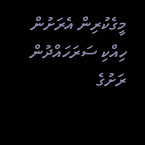މީގެކުރިން އެރަށުން ހިއްކި ސަރަހައްދުން ރަށުގެ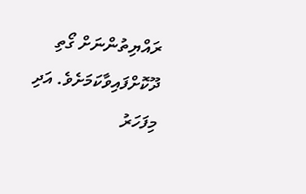ރައްޔިތުންނަށް ގޯތި ދޫކޮށްފައިވާކަމަށެވެ. އަދި މިފަހަރު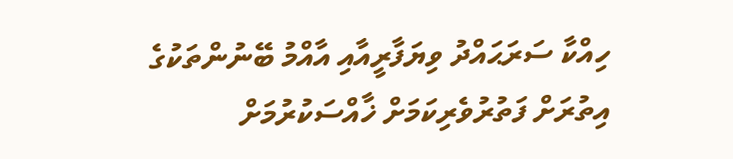ހިއްކާ ސަރަޙައްދު ވިޔަފާރީއާއި އާއްމު ބޭނުންތަކުގެ އިތުރަށް ފަތުރުވެރިކަމަށް ޚާއްސަކުރުމަށް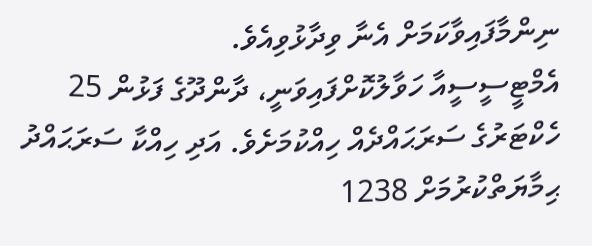ނިންމާފައިވާކަމަށް އެނާ ވިދާޅުވިއެވެ.
އެމްޓީސީސީއާ ހަވާލުކޮށްފައިވަނީ، ދާންދޫގެ ފަޅުން 25 ހެކްޓަރުގެ ސަރަޙައްދެއް ހިއްކުމަށެވެ. އަދި ހިއްކާ ސަރަޙައްދު ޙިމާޔަތްކުރުމަށް 1238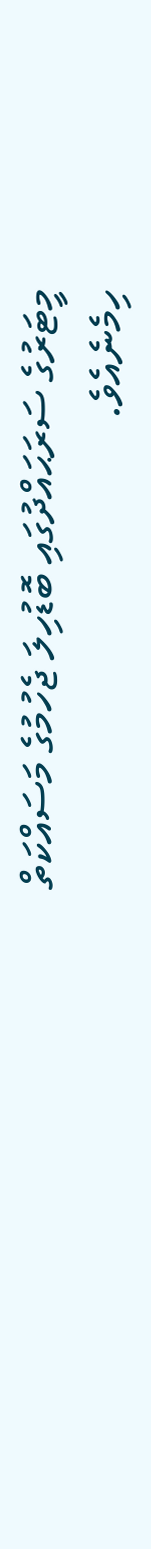މީޓަރުގެ ސަރަޙައްދުގައި ބޮޑުހިލަ ޖެހުމުގެ މަސައްކަތް ހިމެނެއެވެ.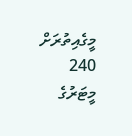މީގެއިތުރަށް 240 މީޓަރުގެ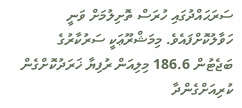ސަރަޙައްދުގައި ހުރަސް ތޮށިލުމަށް ވަނީ ހަވާލުކޮށްފައެވެ. މިމަޝްރޫޢަކީ ސަރުކާރުގެ ބަޖެޓުން 186.6 މިލިއަން ރުފިޔާ ޚަރަދުކޮށްގެން ކުރިއަށްގެންދާ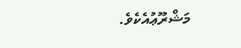މަޝްރޫޢުއެކެވެ.